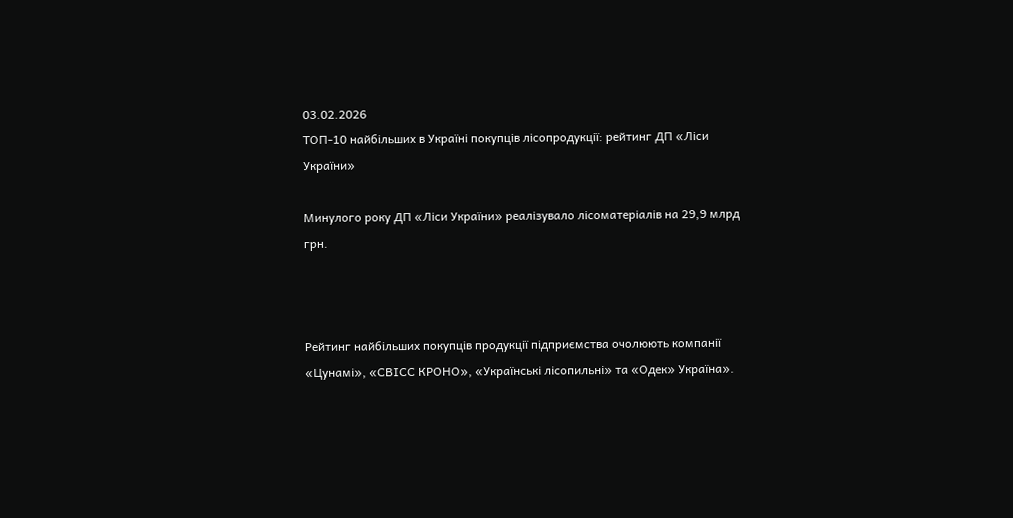03.02.2026
ТОП-10 найбільших в Україні покупців лісопродукції: рейтинг ДП «Ліси України»

Минулого року ДП «Ліси України» реалізувало лісоматеріалів на 29,9 млрд грн.



Рейтинг найбільших покупців продукції підприємства очолюють компанії «Цунамі», «СВІСС КРОНО», «Українські лісопильні» та «Одек» Україна».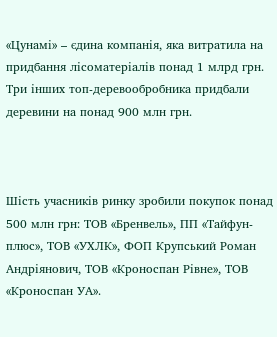«Цунамі» – єдина компанія, яка витратила на придбання лісоматеріалів понад 1 млрд грн. Три інших топ-деревообробника придбали деревини на понад 900 млн грн.



Шість учасників ринку зробили покупок понад 500 млн грн: ТОВ «Бренвель», ПП «Тайфун-плюс», ТОВ «УХЛК», ФОП Крупський Роман Андріянович, ТОВ «Кроноспан Рівне», ТОВ «Кроноспан УА».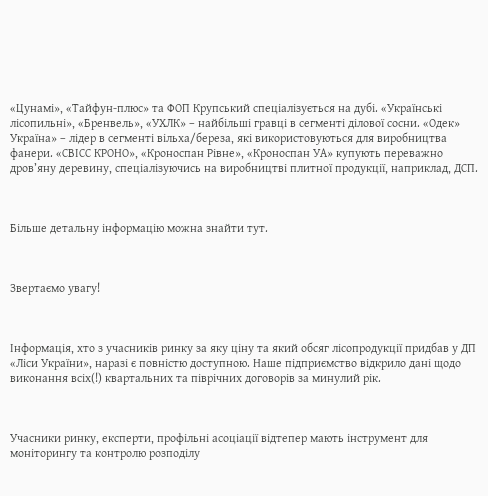«Цунамі», «Тайфун-плюс» та ФОП Крупський спеціалізується на дубі. «Українські лісопильні», «Бренвель», «УХЛК» – найбільші гравці в сегменті ділової сосни. «Одек» Україна» – лідер в сегменті вільха/береза, які використовуються для виробництва фанери. «СВІСС КРОНО», «Кроноспан Рівне», «Кроноспан УА» купують переважно дров’яну деревину, спеціалізуючись на виробництві плитної продукції, наприклад, ДСП.



Більше детальну інформацію можна знайти тут.



Звертаємо увагу!



Інформація, хто з учасників ринку за яку ціну та який обсяг лісопродукції придбав у ДП «Ліси України», наразі є повністю доступною. Наше підприємство відкрило дані щодо виконання всіх(!) квартальних та піврічних договорів за минулий рік.



Учасники ринку, експерти, профільні асоціації відтепер мають інструмент для моніторингу та контролю розподілу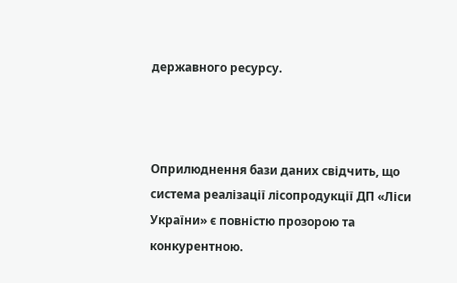державного ресурсу.



Оприлюднення бази даних свідчить, що система реалізації лісопродукції ДП «Ліси України» є повністю прозорою та конкурентною.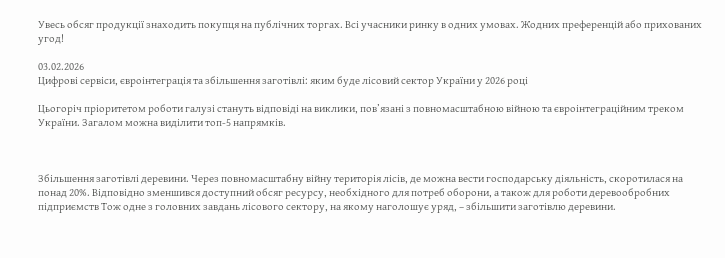Увесь обсяг продукції знаходить покупця на публічних торгах. Всі учасники ринку в одних умовах. Жодних преференцій або прихованих угод!

03.02.2026
Цифрові сервіси, євроінтеграція та збільшення заготівлі: яким буде лісовий сектор України у 2026 році

Цьогоріч пріоритетом роботи галузі стануть відповіді на виклики, пов’язані з повномасштабною війною та євроінтеграційним треком України. Загалом можна виділити топ-5 напрямків.



Збільшення заготівлі деревини. Через повномасштабну війну територія лісів, де можна вести господарську діяльність, скоротилася на понад 20%. Відповідно зменшився доступний обсяг ресурсу, необхідного для потреб оборони, а також для роботи деревообробних підприємств Тож одне з головних завдань лісового сектору, на якому наголошує уряд, – збільшити заготівлю деревини.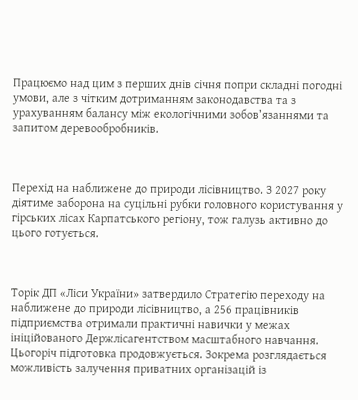Працюємо над цим з перших днів січня попри складні погодні умови, але з чітким дотриманням законодавства та з урахуванням балансу між екологічними зобов’язаннями та запитом деревообробників.



Перехід на наближене до природи лісівництво. З 2027 року діятиме заборона на суцільні рубки головного користування у гірських лісах Карпатського регіону, тож галузь активно до цього готується.



Торік ДП «Ліси України» затвердило Стратегію переходу на наближене до природи лісівництво, а 256 працівників підприємства отримали практичні навички у межах ініційованого Держлісагентством масштабного навчання. Цьогоріч підготовка продовжується. Зокрема розглядається можливість залучення приватних організацій із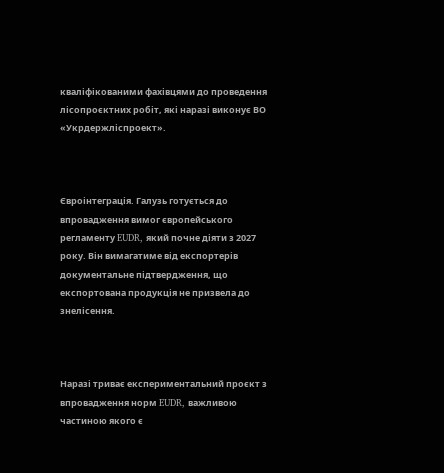кваліфікованими фахівцями до проведення лісопроєктних робіт, які наразі виконує ВО «Укрдержліспроект».



Євроінтеграція. Галузь готується до впровадження вимог європейського регламенту EUDR, який почне діяти з 2027 року. Він вимагатиме від експортерів документальне підтвердження, що експортована продукція не призвела до знелісення.



Наразі триває експериментальний проєкт з впровадження норм EUDR, важливою частиною якого є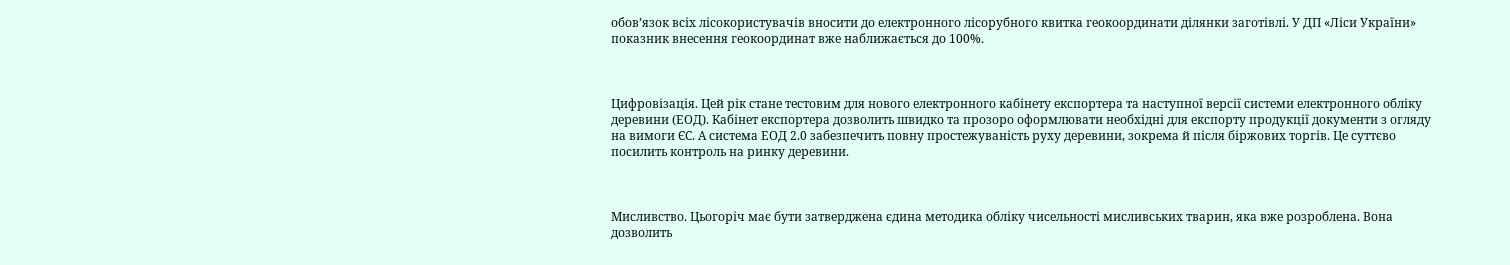обов’язок всіх лісокористувачів вносити до електронного лісорубного квитка геокоординати ділянки заготівлі. У ДП «Ліси України» показник внесення геокоординат вже наближається до 100%.



Цифровізація. Цей рік стане тестовим для нового електронного кабінету експортера та наступної версії системи електронного обліку деревини (ЕОД). Кабінет експортера дозволить швидко та прозоро оформлювати необхідні для експорту продукції документи з огляду на вимоги ЄС. А система ЕОД 2.0 забезпечить повну простежуваність руху деревини, зокрема й після біржових торгів. Це суттєво посилить контроль на ринку деревини.



Мисливство. Цьогоріч має бути затверджена єдина методика обліку чисельності мисливських тварин, яка вже розроблена. Вона дозволить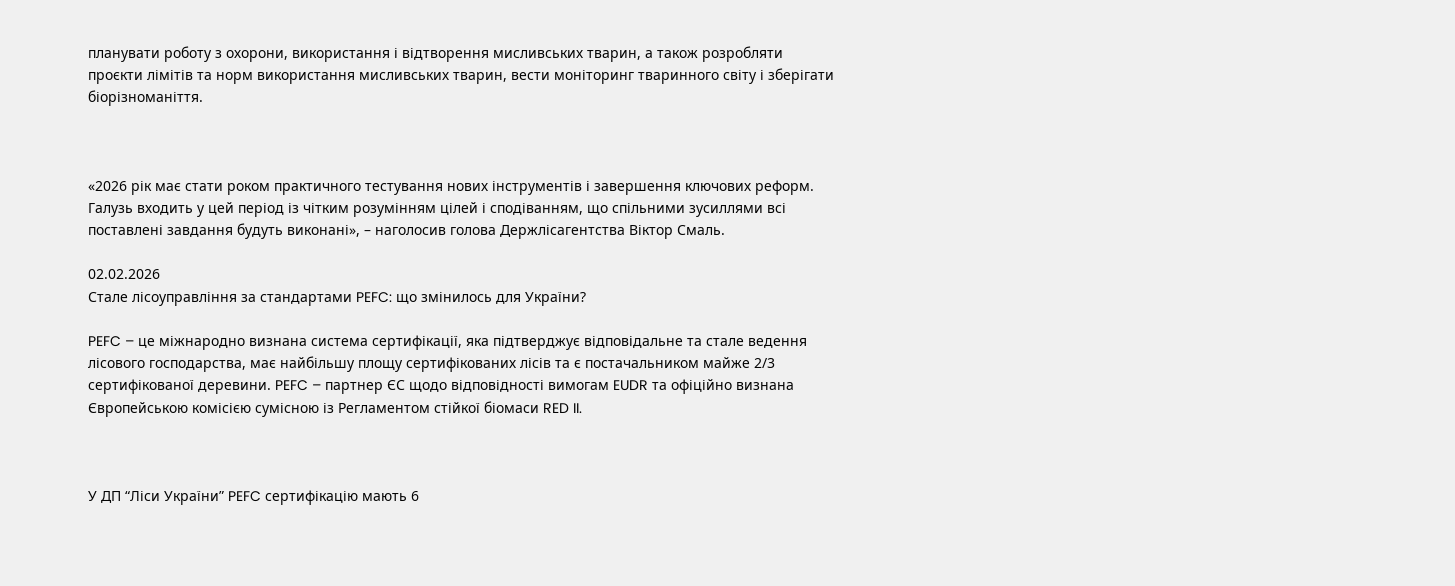планувати роботу з охорони, використання і відтворення мисливських тварин, а також розробляти проєкти лімітів та норм використання мисливських тварин, вести моніторинг тваринного світу і зберігати біорізноманіття.



«2026 рік має стати роком практичного тестування нових інструментів і завершення ключових реформ. Галузь входить у цей період із чітким розумінням цілей і сподіванням, що спільними зусиллями всі поставлені завдання будуть виконані», – наголосив голова Держлісагентства Віктор Смаль.

02.02.2026
Стале лісоуправління за стандартами PEFC: що змінилось для України?

PEFC – це міжнародно визнана система сертифікації, яка підтверджує відповідальне та стале ведення лісового господарства, має найбільшу площу сертифікованих лісів та є постачальником майже 2/3 сертифікованої деревини. PEFC – партнер ЄС щодо відповідності вимогам EUDR та офіційно визнана Європейською комісією сумісною із Регламентом стійкої біомаси RED II.



У ДП “Ліси України” PEFC сертифікацію мають 6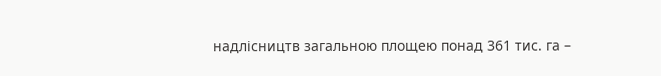надлісництв загальною площею понад 361 тис. га –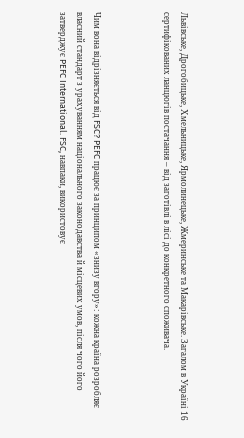Львівське, Дрогобицьке, Хмельницьке, Ярмолинецьке, Жмеринське та Макарівське. Загалом в Україні 16 сертифікованих ланцюгів постачання – від заготівлі в лісі до конкретного споживача.



Чим вона відрізняється від FSC? PEFC працює за принципом «знизу вгору»: кожна країна розробляє власний стандарт з урахуванням національного законодавства й місцевих умов, після чого його затверджує PEFC International. FSC, навпаки, використовує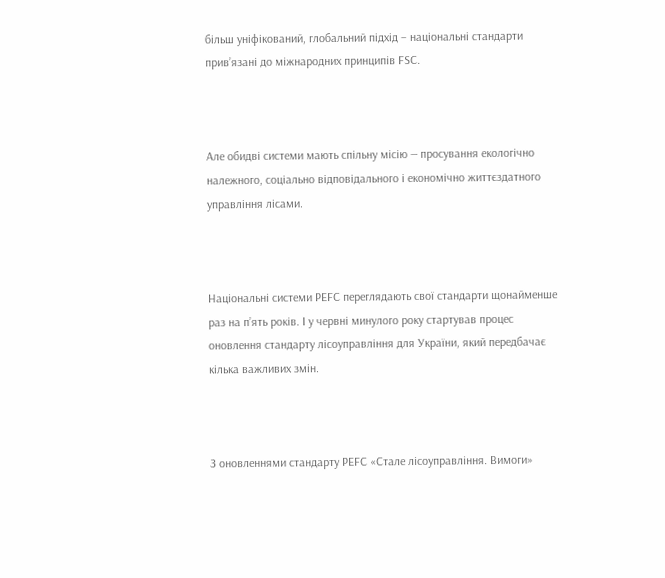більш уніфікований, глобальний підхід – національні стандарти прив’язані до міжнародних принципів FSC.



Але обидві системи мають спільну місію — просування екологічно належного, соціально відповідального і економічно життєздатного управління лісами.



Національні системи PEFC переглядають свої стандарти щонайменше раз на п’ять років. І у червні минулого року стартував процес оновлення стандарту лісоуправління для України, який передбачає кілька важливих змін.



З оновленнями стандарту PEFC «Стале лісоуправління. Вимоги»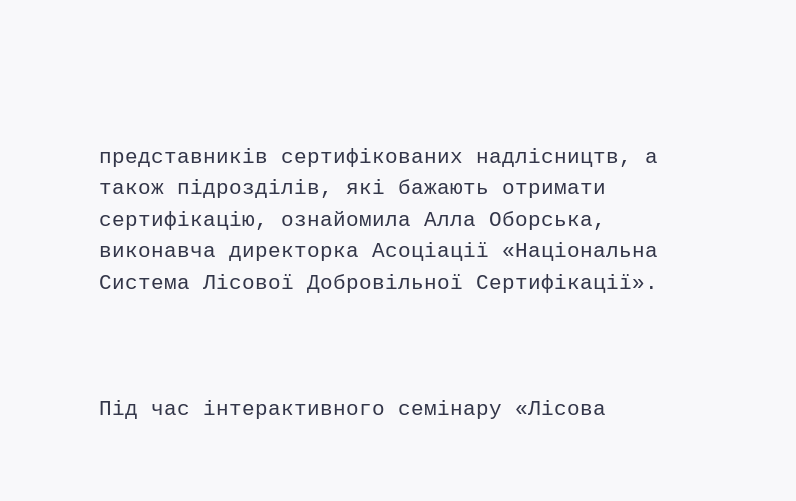представників сертифікованих надлісництв, а також підрозділів, які бажають отримати сертифікацію, ознайомила Алла Оборська, виконавча директорка Асоціації «Національна Система Лісової Добровільної Сертифікації».



Під час інтерактивного семінару «Лісова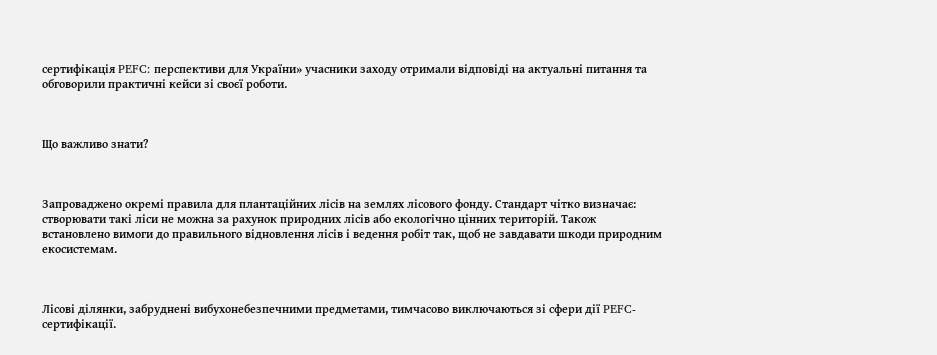сертифікація PEFC: перспективи для України» учасники заходу отримали відповіді на актуальні питання та обговорили практичні кейси зі своєї роботи.



Що важливо знати?



Запроваджено окремі правила для плантаційних лісів на землях лісового фонду. Стандарт чітко визначає: створювати такі ліси не можна за рахунок природних лісів або екологічно цінних територій. Також встановлено вимоги до правильного відновлення лісів і ведення робіт так, щоб не завдавати шкоди природним екосистемам.



Лісові ділянки, забруднені вибухонебезпечними предметами, тимчасово виключаються зі сфери дії PEFC-сертифікації.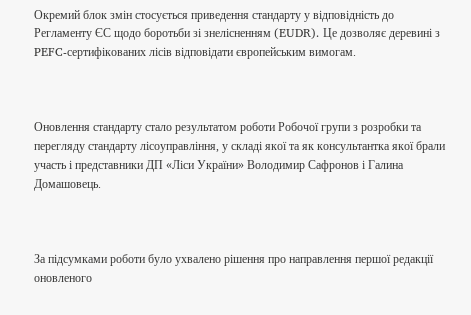Окремий блок змін стосується приведення стандарту у відповідність до Регламенту ЄС щодо боротьби зі знелісненням (EUDR). Це дозволяє деревині з PEFC-сертифікованих лісів відповідати європейським вимогам.



Оновлення стандарту стало результатом роботи Робочої групи з розробки та перегляду стандарту лісоуправління, у складі якої та як консультантка якої брали участь і представники ДП «Ліси України» Володимир Сафронов і Галина Домашовець.



За підсумками роботи було ухвалено рішення про направлення першої редакції оновленого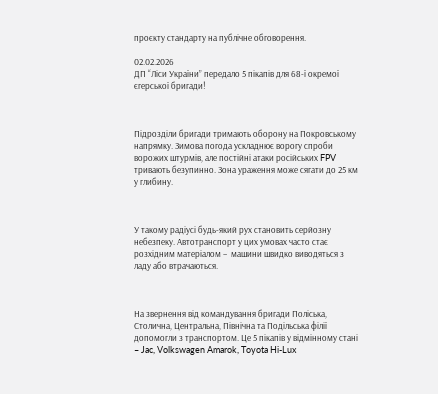проєкту стандарту на публічне обговорення.

02.02.2026
ДП “Ліси України” передало 5 пікапів для 68-ї окремої єгерської бригади!



Підрозділи бригади тримають оборону на Покровському напрямку. Зимова погода ускладнює ворогу спроби ворожих штурмів, але постійні атаки російських FPV тривають безупинно. Зона ураження може сягати до 25 км у глибину.



У такому радіусі будь-який рух становить серйозну небезпеку. Автотранспорт у цих умовах часто стає розхідним матеріалом –  машини швидко виводяться з ладу або втрачаються.



На звернення від командування бригади Поліська, Столична, Центральна, Північна та Подільська філії допомогли з транспортом. Це 5 пікапів у відмінному стані – Jac, Volkswagen Amarok, Toyota Hi-Lux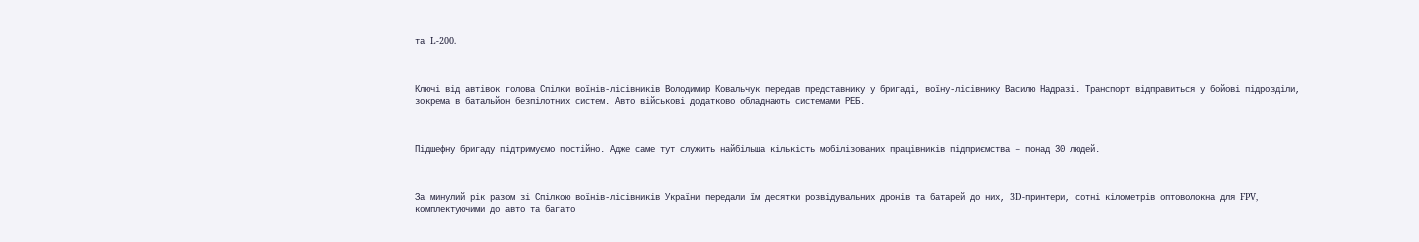та L-200.



Ключі від автівок голова Спілки воїнів-лісівників Володимир Ковальчук передав представнику у бригаді, воїну-лісівнику Василю Надразі. Транспорт відправиться у бойові підрозділи, зокрема в батальйон безпілотних систем. Авто військові додатково обладнають системами РЕБ.



Підшефну бригаду підтримуємо постійно. Адже саме тут служить найбільша кількість мобілізованих працівників підприємства – понад 30 людей.



За минулий рік разом зі Спілкою воїнів-лісівників України передали їм десятки розвідувальних дронів та батарей до них, 3D-принтери, сотні кілометрів оптоволокна для FPV, комплектуючими до авто та багато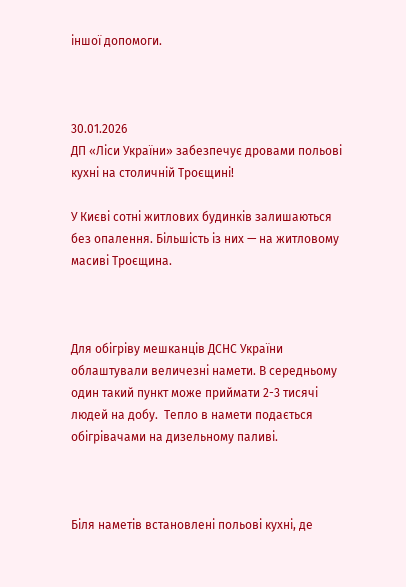іншої допомоги.



30.01.2026
ДП «Ліси України» забезпечує дровами польові кухні на столичній Троєщині!

У Києві сотні житлових будинків залишаються без опалення. Більшість із них — на житловому масиві Троєщина.



Для обігріву мешканців ДСНС України облаштували величезні намети. В середньому один такий пункт може приймати 2-3 тисячі людей на добу.  Тепло в намети подається обігрівачами на дизельному паливі.



Біля наметів встановлені польові кухні, де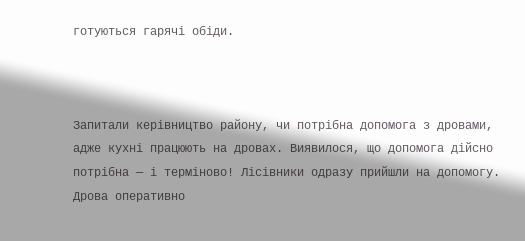готуються гарячі обіди.



Запитали керівництво району, чи потрібна допомога з дровами, адже кухні працюють на дровах. Виявилося, що допомога дійсно потрібна — і терміново! Лісівники одразу прийшли на допомогу. Дрова оперативно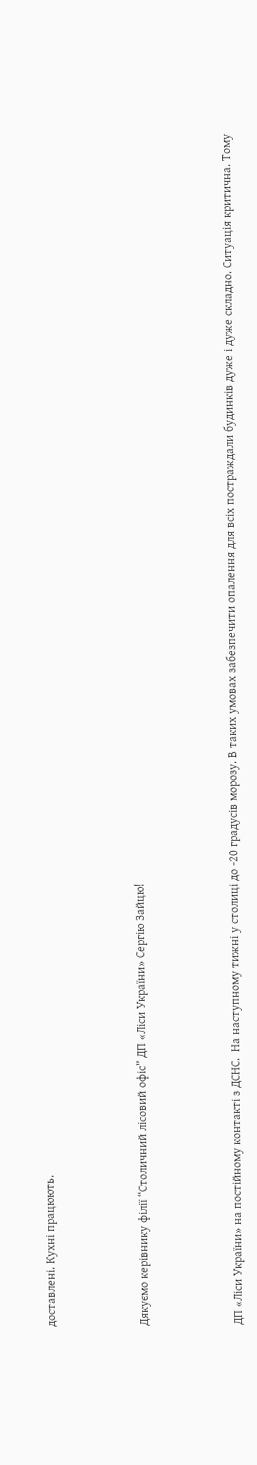доставлені. Кухні працюють.



Дякуємо керівнику філії “Столичний лісовий офіс” ДП «Ліси України» Сергію Зайцю!



ДП «Ліси України» на постійному контакті з ДСНС.  На наступному тижні у столиці до -20 градусів морозу. В таких умовах забезпечити опалення для всіх постраждали будинків дуже і дуже складно. Ситуація критична. Тому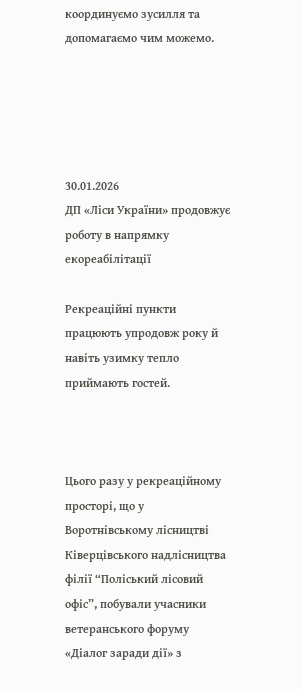координуємо зусилля та допомагаємо чим можемо.





30.01.2026
ДП «Ліси України» продовжує роботу в напрямку екореабілітації

Рекреаційні пункти працюють упродовж року й навіть узимку тепло приймають гостей.



Цього разу у рекреаційному просторі, що у Воротнівському лісництві Ківерцівського надлісництва філії “Поліський лісовий офіс”, побували учасники ветеранського форуму «Діалог заради дії» з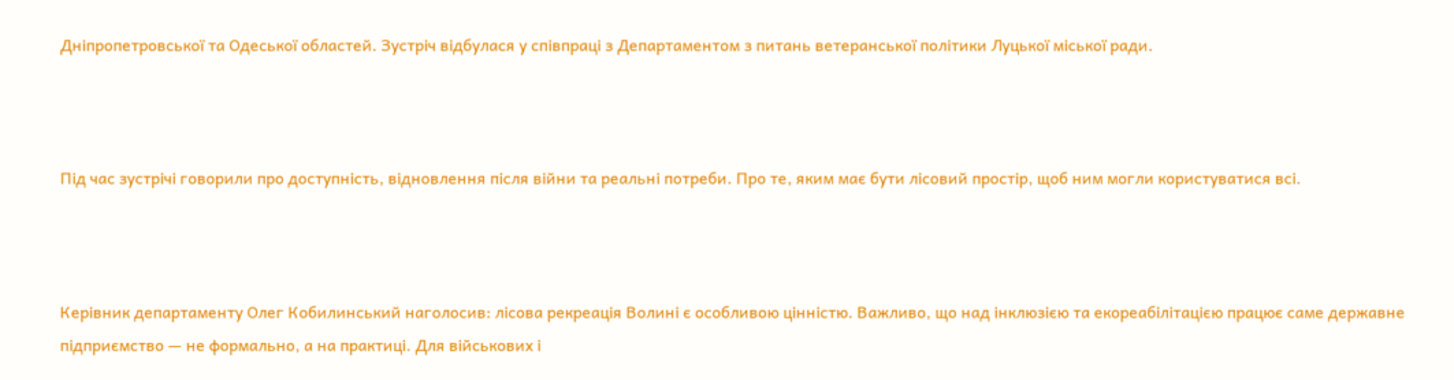Дніпропетровської та Одеської областей. Зустріч відбулася у співпраці з Департаментом з питань ветеранської політики Луцької міської ради.



Під час зустрічі говорили про доступність, відновлення після війни та реальні потреби. Про те, яким має бути лісовий простір, щоб ним могли користуватися всі.



Керівник департаменту Олег Кобилинський наголосив: лісова рекреація Волині є особливою цінністю. Важливо, що над інклюзією та екореабілітацією працює саме державне підприємство — не формально, а на практиці. Для військових і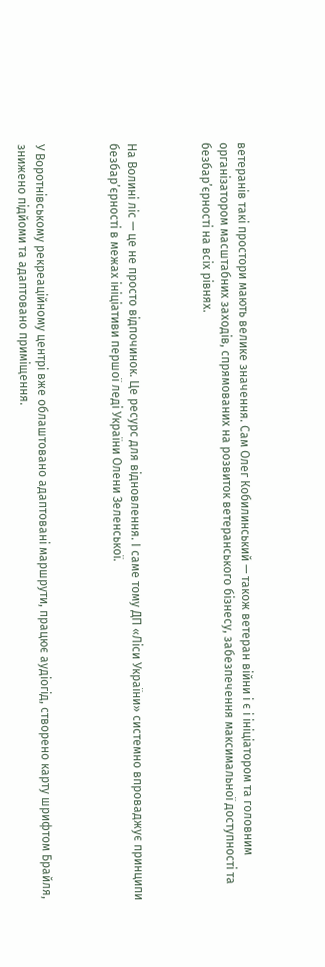ветеранів такі простори мають велике значення. Сам Олег Кобилинський — також ветеран війни і є і ініціатором та головним організатором масштабних заходів, спрямованих на розвиток ветеранського бізнесу, забезпечення максимальної доступності та безбар’єрності на всіх рівнях.



На Волині ліс — це не просто відпочинок. Це ресурс для відновлення. І саме тому ДП «Ліси України» системно впроваджує принципи безбар’єрності в межах ініціативи першої леді України Олени Зеленської.



У Воротнівському рекреаційному центрі вже облаштовано адаптовані маршрути, працює аудіогід, створено карту шрифтом Брайля, знижено підйоми та адаптовано приміщення.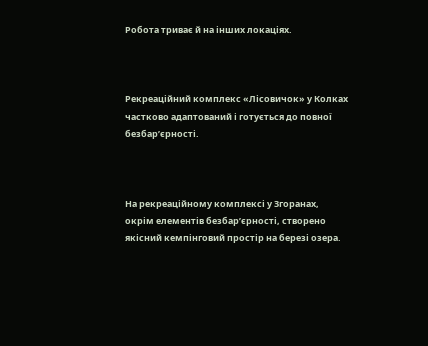Робота триває й на інших локаціях.



Рекреаційний комплекс «Лісовичок» у Колках частково адаптований і готується до повної безбар’єрності.



На рекреаційному комплексі у Згоранах, окрім елементів безбар’єрності, створено якісний кемпінговий простір на березі озера.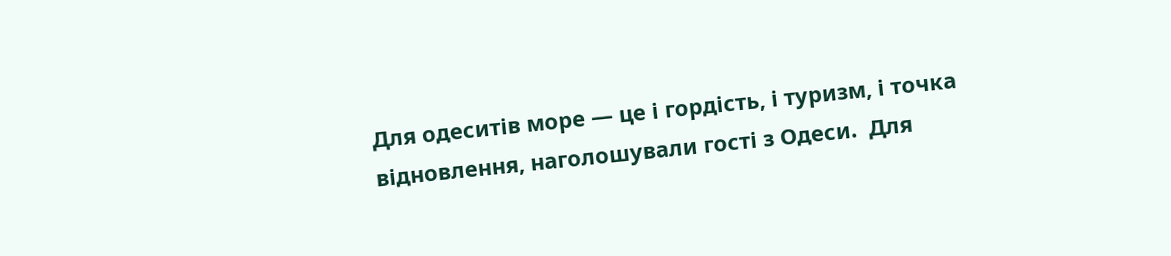Для одеситів море — це і гордість, і туризм, і точка відновлення, наголошували гості з Одеси.  Для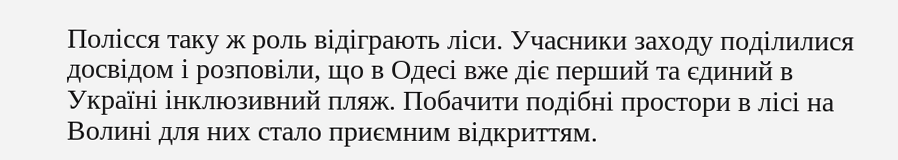Полісся таку ж роль відіграють ліси. Учасники заходу поділилися досвідом і розповіли, що в Одесі вже діє перший та єдиний в Україні інклюзивний пляж. Побачити подібні простори в лісі на Волині для них стало приємним відкриттям.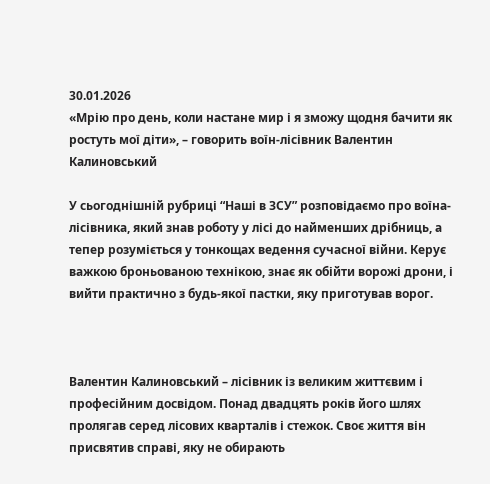30.01.2026
«Мрію про день, коли настане мир і я зможу щодня бачити як ростуть мої діти», – говорить воїн-лісівник Валентин Калиновський

У сьогоднішній рубриці “Наші в ЗСУ” розповідаємо про воїна-лісівника, який знав роботу у лісі до найменших дрібниць, а тепер розуміється у тонкощах ведення сучасної війни. Керує важкою броньованою технікою, знає як обійти ворожі дрони, і вийти практично з будь-якої пастки, яку приготував ворог.



Валентин Калиновський – лісівник із великим життєвим і професійним досвідом. Понад двадцять років його шлях пролягав серед лісових кварталів і стежок. Своє життя він присвятив справі, яку не обирають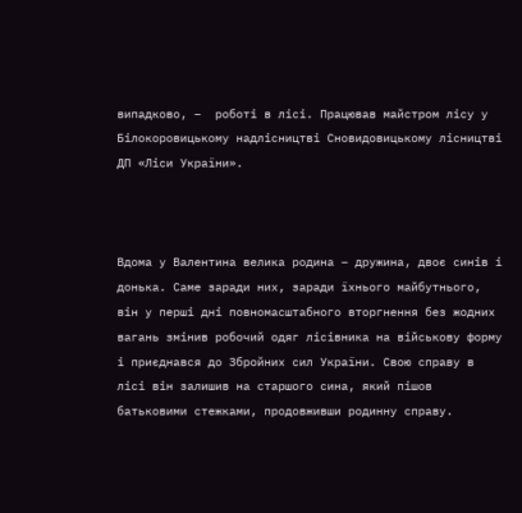випадково, –  роботі в лісі. Працював майстром лісу у Білокоровицькому надлісництві Сновидовицькому лісництві ДП «Ліси України».



Вдома у Валентина велика родина – дружина, двоє синів і донька. Саме заради них, заради їхнього майбутнього, він у перші дні повномасштабного вторгнення без жодних вагань змінив робочий одяг лісівника на військову форму і приєднався до Збройних сил України. Свою справу в лісі він залишив на старшого сина, який пішов батьковими стежками, продовживши родинну справу.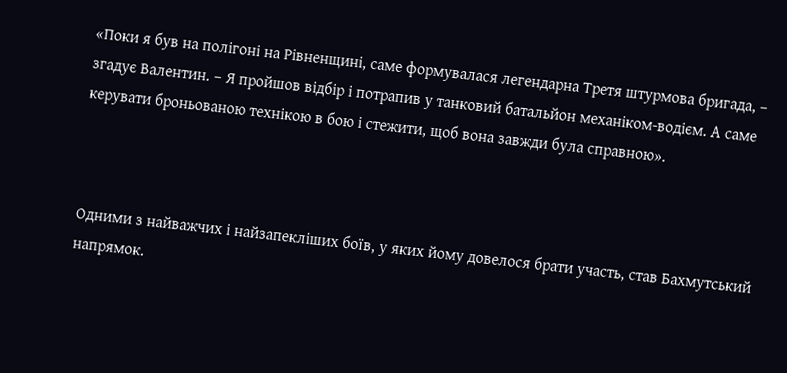«Поки я був на полігоні на Рівненщині, саме формувалася легендарна Третя штурмова бригада, – згадує Валентин. – Я пройшов відбір і потрапив у танковий батальйон механіком-водієм. А саме керувати броньованою технікою в бою і стежити, щоб вона завжди була справною».



Одними з найважчих і найзапекліших боїв, у яких йому довелося брати участь, став Бахмутський напрямок.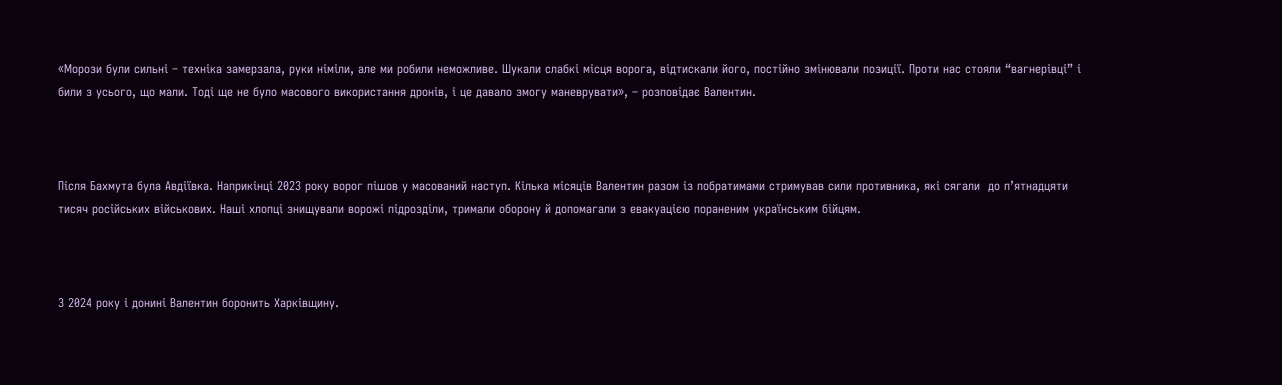«Морози були сильні – техніка замерзала, руки німіли, але ми робили неможливе. Шукали слабкі місця ворога, відтискали його, постійно змінювали позиції. Проти нас стояли “вагнерівці” і били з усього, що мали. Тоді ще не було масового використання дронів, і це давало змогу маневрувати», – розповідає Валентин.



Після Бахмута була Авдіївка. Наприкінці 2023 року ворог пішов у масований наступ. Кілька місяців Валентин разом із побратимами стримував сили противника, які сягали  до п’ятнадцяти тисяч російських військових. Наші хлопці знищували ворожі підрозділи, тримали оборону й допомагали з евакуацією пораненим українським бійцям.



З 2024 року і донині Валентин боронить Харківщину.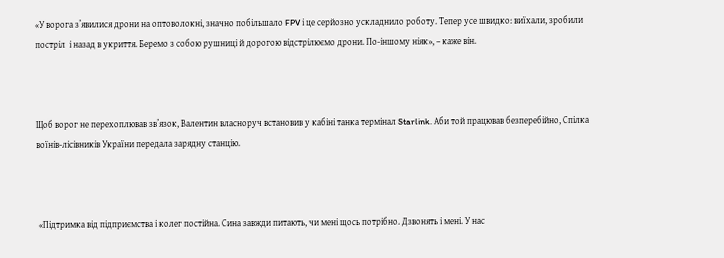«У ворога з’явилися дрони на оптоволокні, значно побільшало FPV і це серйозно ускладнило роботу. Тепер усе швидко: виїхали, зробили постріл  і назад в укриття. Беремо з собою рушниці й дорогою відстрілюємо дрони. По-іншому ніяк», – каже він.



Щоб ворог не перехоплював зв’язок, Валентин власноруч встановив у кабіні танка термінал Starlink. Аби той працював безперебійно, Спілка воїнів-лісівників України передала зарядну станцію.



 «Підтримка від підприємства і колег постійна. Сина завжди питають, чи мені щось потрібно. Дзвонять і мені. У нас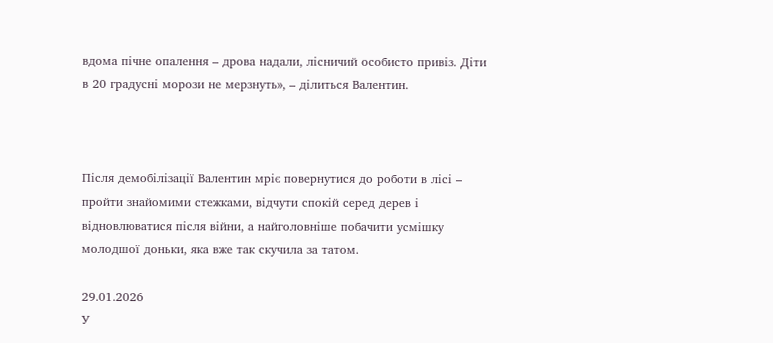вдома пічне опалення – дрова надали, лісничий особисто привіз. Діти в 20 градусні морози не мерзнуть», – ділиться Валентин.



Після демобілізації Валентин мріє повернутися до роботи в лісі – пройти знайомими стежками, відчути спокій серед дерев і відновлюватися після війни, а найголовніше побачити усмішку молодшої доньки, яка вже так скучила за татом.

29.01.2026
У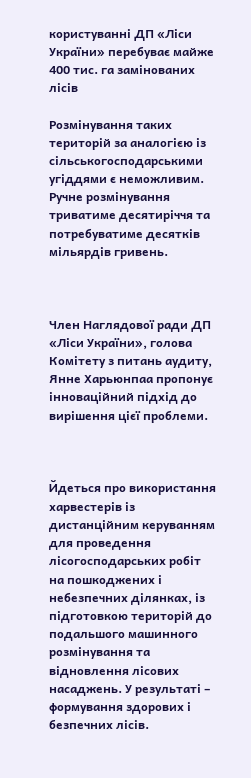користуванні ДП «Ліси України» перебуває майже 400 тис. га замінованих лісів

Розмінування таких територій за аналогією із сільськогосподарськими угіддями є неможливим. Ручне розмінування триватиме десятиріччя та потребуватиме десятків мільярдів гривень.



Член Наглядової ради ДП «Ліси України», голова Комітету з питань аудиту, Янне Харьюнпаа пропонує інноваційний підхід до вирішення цієї проблеми.



Йдеться про використання харвестерів із дистанційним керуванням для проведення лісогосподарських робіт на пошкоджених і небезпечних ділянках, із підготовкою територій до подальшого машинного розмінування та відновлення лісових насаджень. У результаті – формування здорових і безпечних лісів.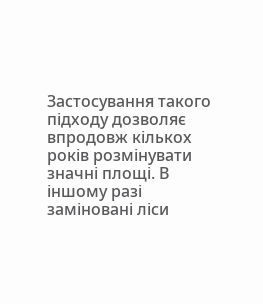Застосування такого підходу дозволяє впродовж кількох років розмінувати значні площі. В іншому разі заміновані ліси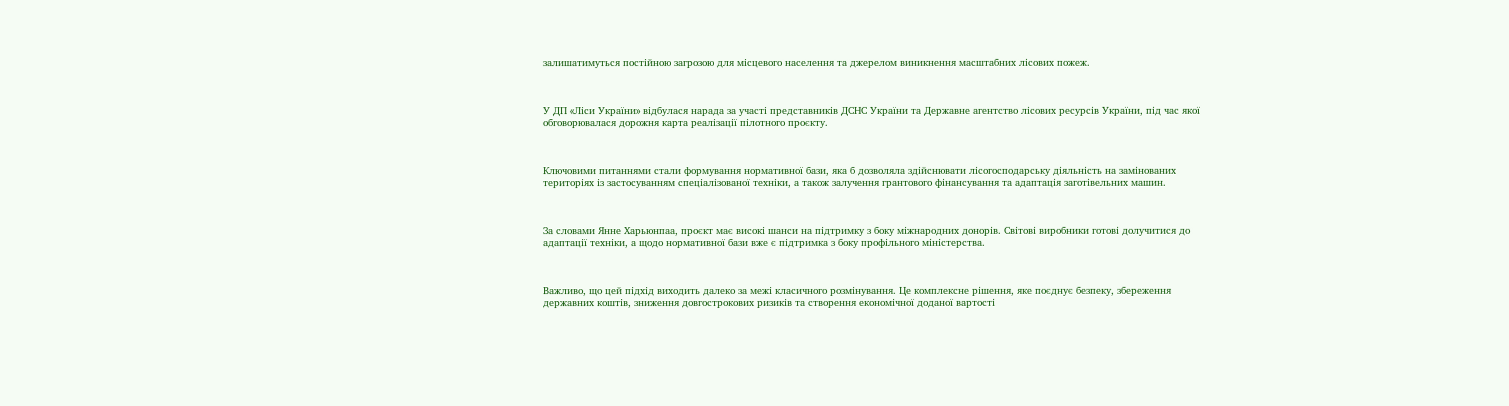залишатимуться постійною загрозою для місцевого населення та джерелом виникнення масштабних лісових пожеж.



У ДП «Ліси України» відбулася нарада за участі представників ДСНС України та Державне агентство лісових ресурсів України, під час якої обговорювалася дорожня карта реалізації пілотного проєкту.



Ключовими питаннями стали формування нормативної бази, яка б дозволяла здійснювати лісогосподарську діяльність на замінованих територіях із застосуванням спеціалізованої техніки, а також залучення грантового фінансування та адаптація заготівельних машин.



За словами Янне Харьюнпаа, проєкт має високі шанси на підтримку з боку міжнародних донорів. Світові виробники готові долучитися до адаптації техніки, а щодо нормативної бази вже є підтримка з боку профільного міністерства.



Важливо, що цей підхід виходить далеко за межі класичного розмінування. Це комплексне рішення, яке поєднує безпеку, збереження державних коштів, зниження довгострокових ризиків та створення економічної доданої вартості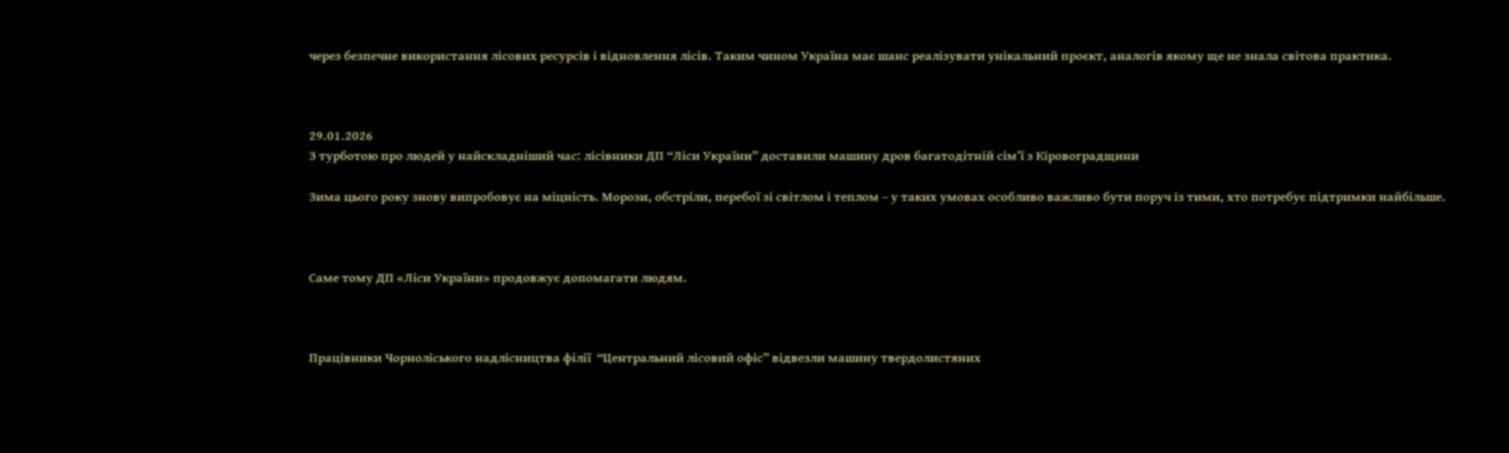через безпечне використання лісових ресурсів і відновлення лісів. Таким чином Україна має шанс реалізувати унікальний проєкт, аналогів якому ще не знала світова практика.



29.01.2026
З турботою про людей у найскладніший час: лісівники ДП “Ліси України” доставили машину дров багатодітній сімʼї з Кіровоградщини

Зима цього року знову випробовує на міцність. Морози, обстріли, перебої зі світлом і теплом – у таких умовах особливо важливо бути поруч із тими, хто потребує підтримки найбільше.



Саме тому ДП «Ліси України» продовжує допомагати людям.



Працівники Чорноліського надлісництва філії  “Центральний лісовий офіс” відвезли машину твердолистяних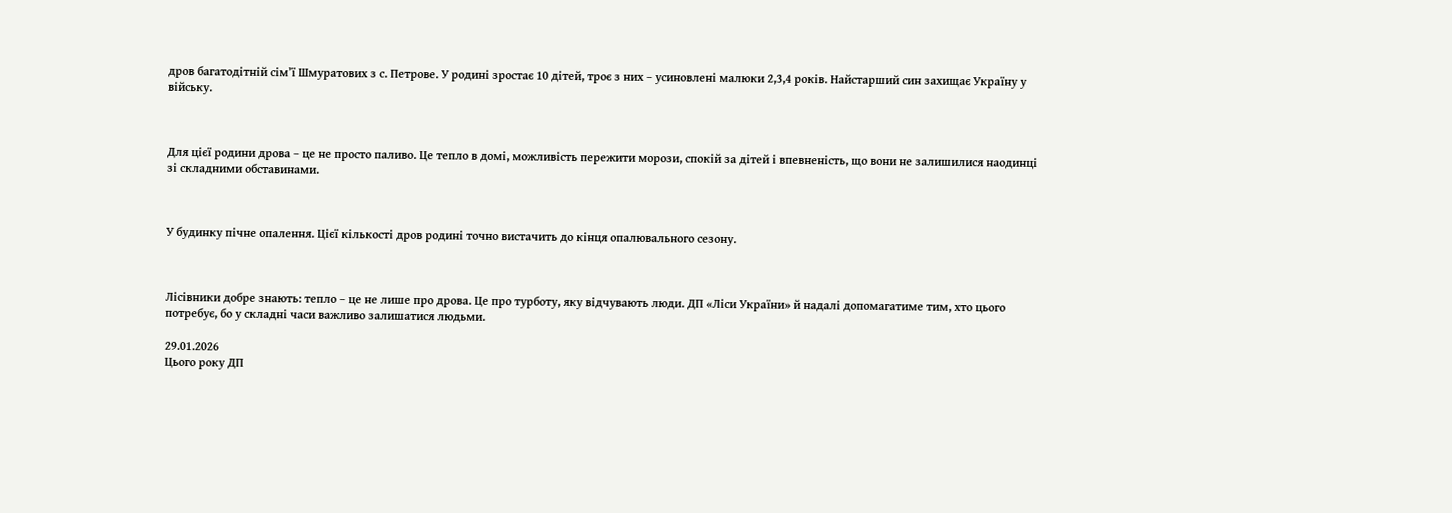дров багатодітній сімʼї Шмуратових з с. Петрове. У родині зростає 10 дітей, троє з них – усиновлені малюки 2,3,4 років. Найстарший син захищає Україну у війську.



Для цієї родини дрова – це не просто паливо. Це тепло в домі, можливість пережити морози, спокій за дітей і впевненість, що вони не залишилися наодинці зі складними обставинами.



У будинку пічне опалення. Цієї кількості дров родині точно вистачить до кінця опалювального сезону.



Лісівники добре знають: тепло – це не лише про дрова. Це про турботу, яку відчувають люди. ДП «Ліси України» й надалі допомагатиме тим, хто цього потребує, бо у складні часи важливо залишатися людьми.

29.01.2026
Цього року ДП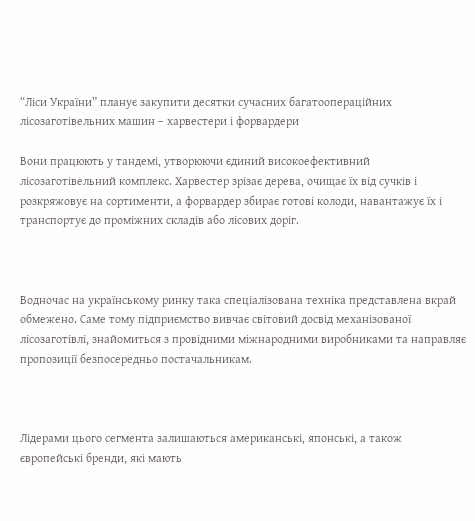“Ліси України” планує закупити десятки сучасних багатоопераційних лісозаготівельних машин – харвестери і форвардери

Вони працюють у тандемі, утворюючи єдиний високоефективний лісозаготівельний комплекс. Харвестер зрізає дерева, очищає їх від сучків і розкряжовує на сортименти, а форвардер збирає готові колоди, навантажує їх і транспортує до проміжних складів або лісових доріг.



Водночас на українському ринку така спеціалізована техніка представлена вкрай обмежено. Саме тому підприємство вивчає світовий досвід механізованої лісозаготівлі, знайомиться з провідними міжнародними виробниками та направляє пропозиції безпосередньо постачальникам.



Лідерами цього сегмента залишаються американські, японські, а також європейські бренди, які мають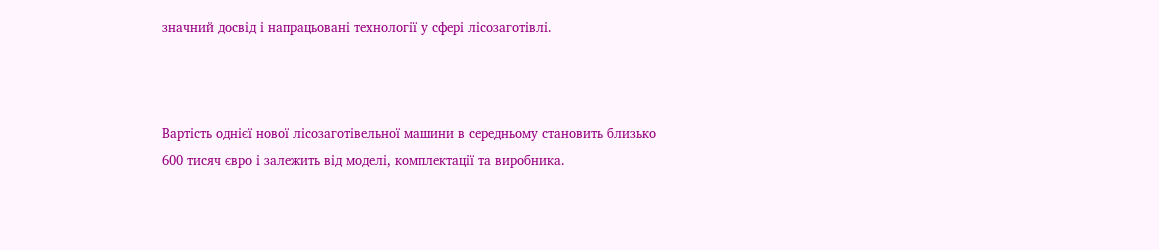значний досвід і напрацьовані технології у сфері лісозаготівлі.



Вартість однієї нової лісозаготівельної машини в середньому становить близько 600 тисяч євро і залежить від моделі, комплектації та виробника.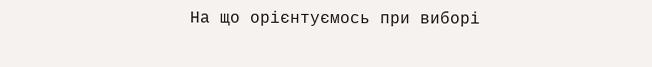На що орієнтуємось при виборі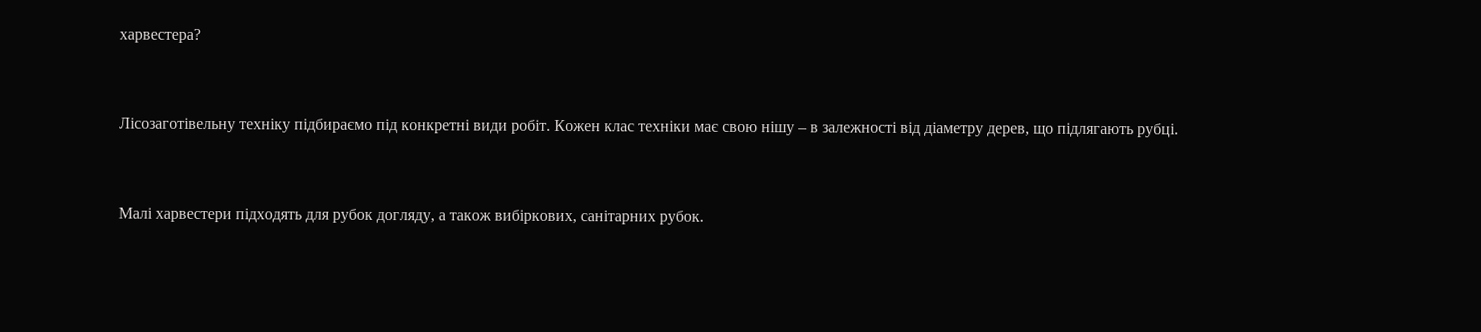харвестера?



Лісозаготівельну техніку підбираємо під конкретні види робіт. Кожен клас техніки має свою нішу – в залежності від діаметру дерев, що підлягають рубці.



Малі харвестери підходять для рубок догляду, а також вибіркових, санітарних рубок.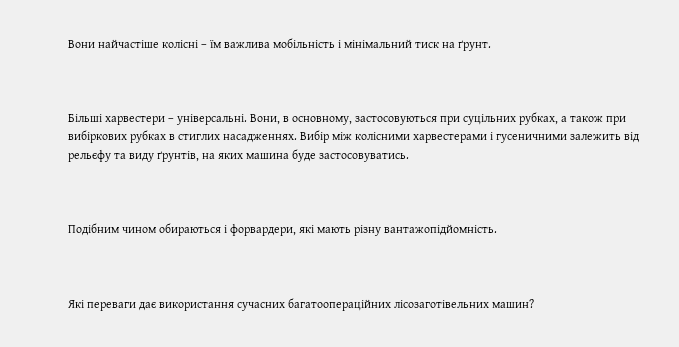Вони найчастіше колісні – їм важлива мобільність і мінімальний тиск на ґрунт.



Більші харвестери – універсальні. Вони, в основному, застосовуються при суцільних рубках, а також при вибіркових рубках в стиглих насадженнях. Вибір між колісними харвестерами і гусеничними залежить від рельєфу та виду ґрунтів, на яких машина буде застосовуватись.



Подібним чином обираються і форвардери, які мають різну вантажопідйомність.



Які переваги дає використання сучасних багатоопераційних лісозаготівельних машин?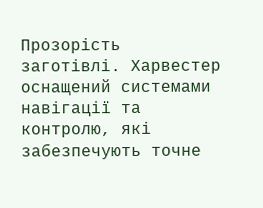Прозорість заготівлі. Харвестер оснащений системами навігації та контролю, які забезпечують точне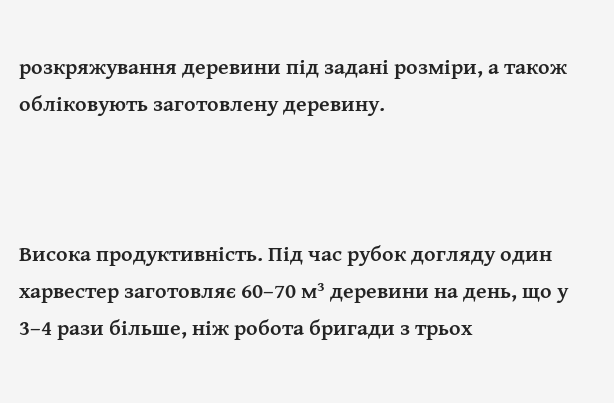розкряжування деревини під задані розміри, а також обліковують заготовлену деревину.



Висока продуктивність. Під час рубок догляду один харвестер заготовляє 60–70 м³ деревини на день, що у 3–4 рази більше, ніж робота бригади з трьох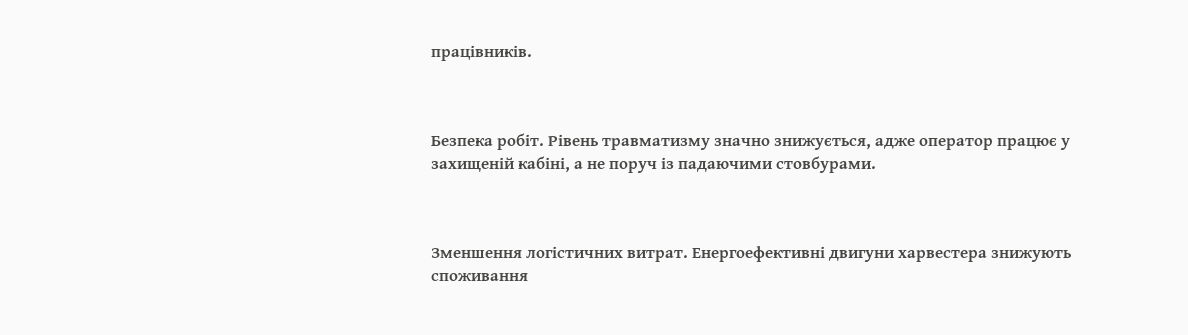працівників.



Безпека робіт. Рівень травматизму значно знижується, адже оператор працює у захищеній кабіні, а не поруч із падаючими стовбурами.



Зменшення логістичних витрат. Енергоефективні двигуни харвестера знижують споживання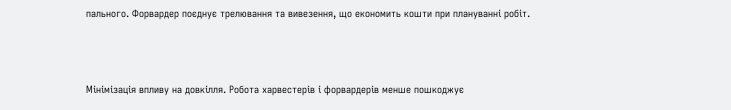пального. Форвардер поєднує трелювання та вивезення, що економить кошти при плануванні робіт.



Мінімізація впливу на довкілля. Робота харвестерів і форвардерів менше пошкоджує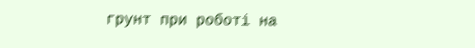грунт при роботі на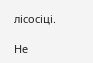лісосіці.

Не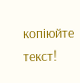копіюйте текст!